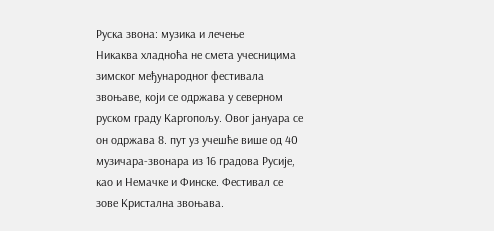Руска звона: музика и лечење
Никаква хладноћа не смета учесницима зимског међународног фестивала звоњаве, који се одржава у северном руском граду Каргопољу. Овог јануара се он одржава 8. пут уз учешће више од 40 музичара-звонара из 16 градова Русије, као и Немачке и Финске. Фестивал се зове Кристална звоњава.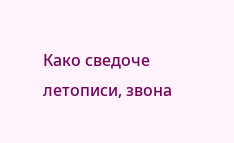Како сведоче летописи, звона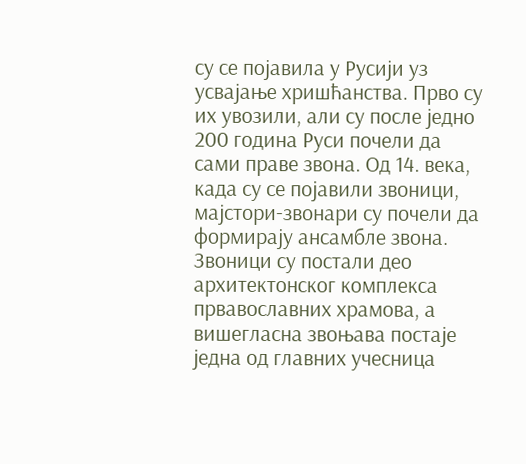су се појавила у Русији уз усвајање хришћанства. Прво су их увозили, али су после једно 200 година Руси почели да сами праве звона. Од 14. века, када су се појавили звоници, мајстори-звонари су почели да формирају ансамбле звона.
Звоници су постали део архитектонског комплекса првавославних храмова, а вишегласна звоњава постаје једна од главних учесница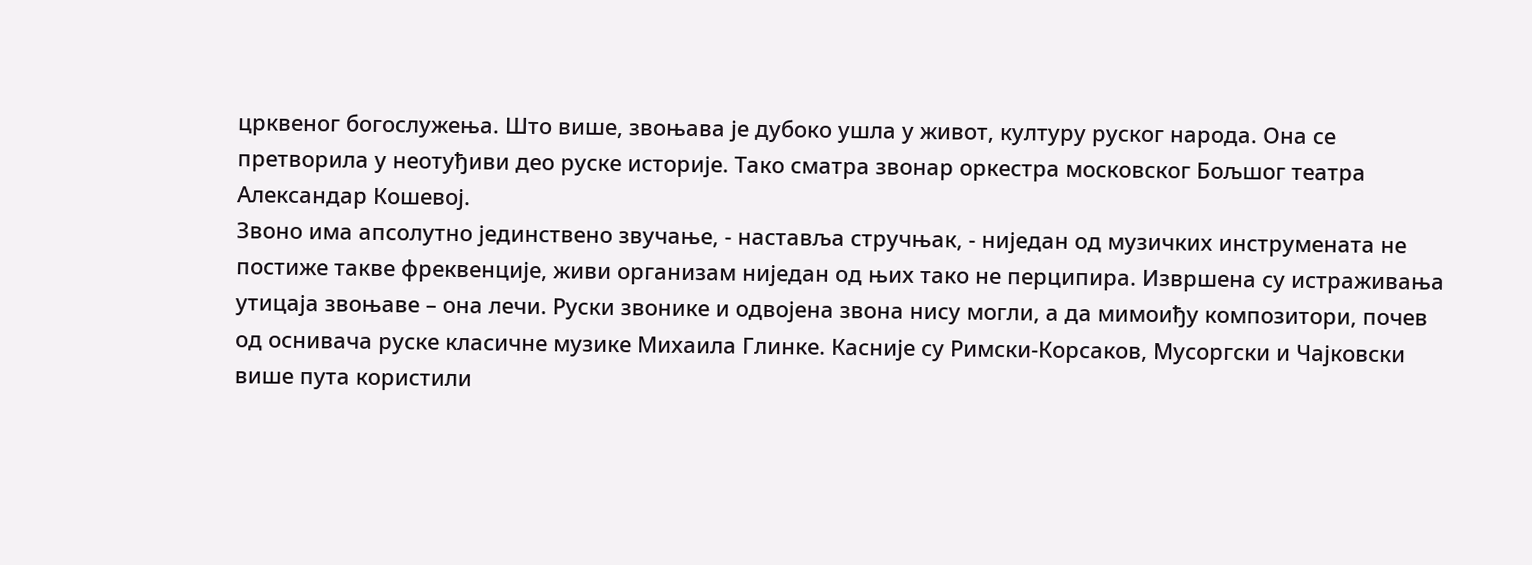црквеног богослужења. Што више, звоњава је дубоко ушла у живот, културу руског народа. Она се претворила у неотуђиви део руске историје. Тако сматра звонар оркестра московског Бољшог театра Александар Кошевој.
Звоно има апсолутно јединствено звучање, - наставља стручњак, - ниједан од музичких инструмената не постиже такве фреквенције, живи организам ниједан од њих тако не перципира. Извршена су истраживања утицаја звоњаве – она лечи. Руски звонике и одвојена звона нису могли, а да мимоиђу композитори, почев од оснивача руске класичне музике Михаила Глинке. Касније су Римски-Корсаков, Мусоргски и Чајковски више пута користили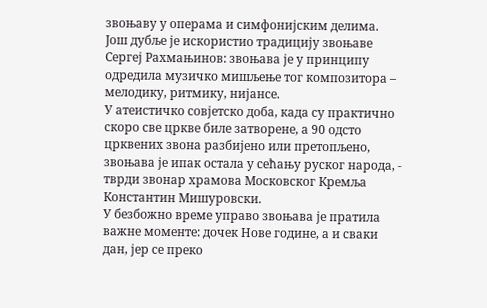звоњаву у операма и симфонијским делима.
Још дубље је искористио традицију звоњаве Сергеј Рахмањинов: звоњава је у принципу одредила музичко мишљење тог композитора – мелодику, ритмику, нијансе.
У атеистичко совјетско доба, када су практично скоро све цркве биле затворене, а 90 одсто црквених звона разбијено или претопљено, звоњава је ипак остала у сећању руског народа, - тврди звонар храмова Московског Кремља Константин Мишуровски.
У безбожно време управо звоњава је пратила важне моменте: дочек Нове године, а и сваки дан, јер се преко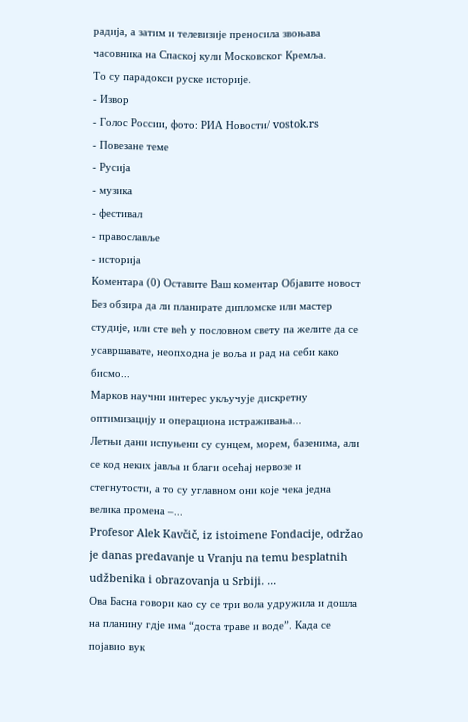радија, а затим и телевизије преносила звоњава часовника на Спаској кули Московског Кремља.
То су парадокси руске историје.
- Извор
- Голос России, фото: РИА Новости/ vostok.rs
- Повезане теме
- Русија
- музика
- фестивал
- православље
- историја
Коментара (0) Оставите Ваш коментар Објавите новост
Без обзира да ли планирате дипломске или мастер студије, или сте већ у пословном свету па желите да се усавршавате, неопходна је воља и рад на себи како бисмо...
Марков научни интерес укључује дискретну оптимизацију и операциона истраживања...
Летњи дани испуњени су сунцем, морем, базенима, али се код неких јавља и благи осећај нервозе и стегнутости, а то су углавном они које чека једна велика промена –...
Profesor Alek Kavčič, iz istoimene Fondacije, održao je danas predavanje u Vranju na temu besplatnih udžbenika i obrazovanja u Srbiji. ...
Ова Басна говори као су се три вола удружила и дошла на планину гдје има “доста траве и воде”. Када се појавио вук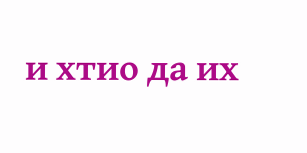и хтио да их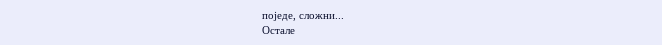поједе, сложни...
Остале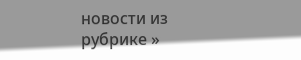новости из рубрике »